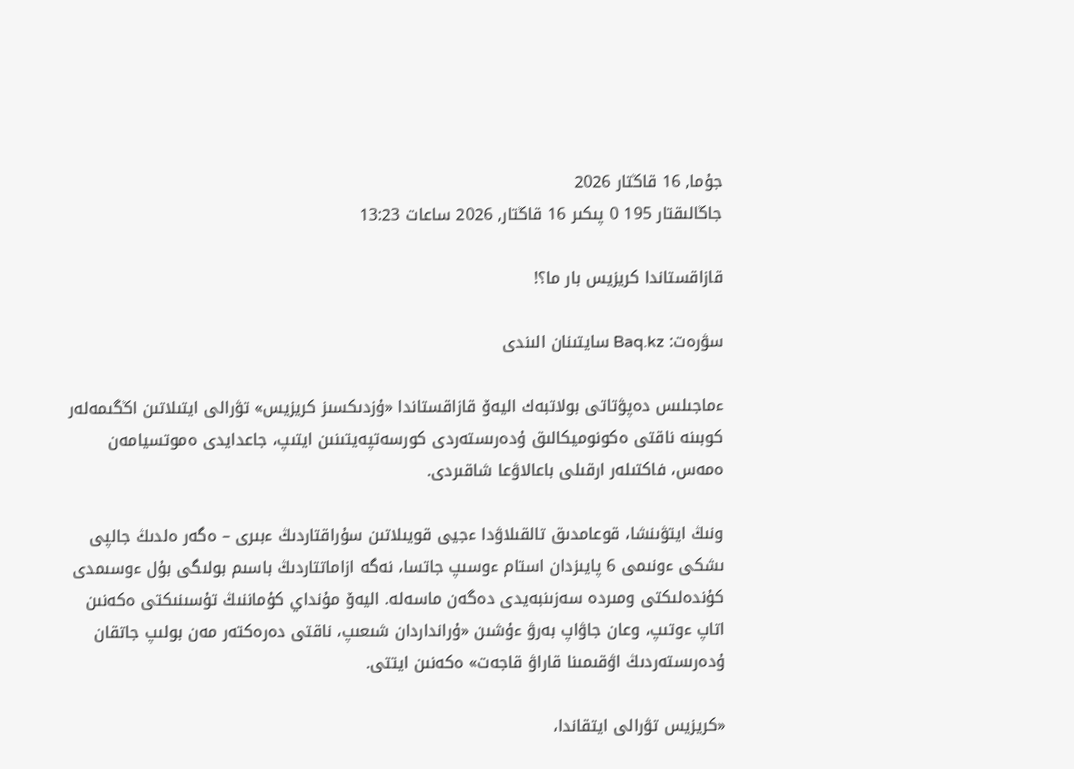جۇما, 16 قاڭتار 2026
جاڭالىقتار 195 0 پىكىر 16 قاڭتار, 2026 ساعات 13:23

قازاقستاندا كريزيس بار ما؟!

سۋرەت: Baq.kz سايتىنان الىندى

ءماجىلىس دەپۋتاتى بولاتبەك اليەۆ قازاقستاندا «ۇزدىكسىز كريزيس» تۋرالى ايتىلاتىن اڭگىمەلەر كوبىنە ناقتى ەكونوميكالىق ۇدەرىستەردى كورسەتپەيتىنىن ايتىپ، جاعدايدى ەموتسيامەن ەمەس، فاكتىلەر ارقىلى باعالاۋعا شاقىردى.

ونىڭ ايتۋىنشا، قوعامدىق تالقىلاۋدا ءجيى قويىلاتىن سۇراقتاردىڭ ءبىرى – ەگەر ەلدىڭ جالپى ىشكى ءونىمى 6 پايىزدان استام ءوسىپ جاتسا، نەگە ازاماتتاردىڭ باسىم بولىگى بۇل ءوسىمدى كۇندەلىكتى ومىردە سەزىنبەيدى دەگەن ماسەلە. اليەۆ مۇنداي كۇماننىڭ تۇسىنىكتى ەكەنىن اتاپ ءوتىپ، وعان جاۋاپ بەرۋ ءۇشىن «ۇرانداردان شىعىپ، ناقتى دەرەكتەر مەن بولىپ جاتقان ۇدەرىستەردىڭ اۋقىمىنا قاراۋ قاجەت» ەكەنىن ايتتى.

«كريزيس تۋرالى ايتقاندا،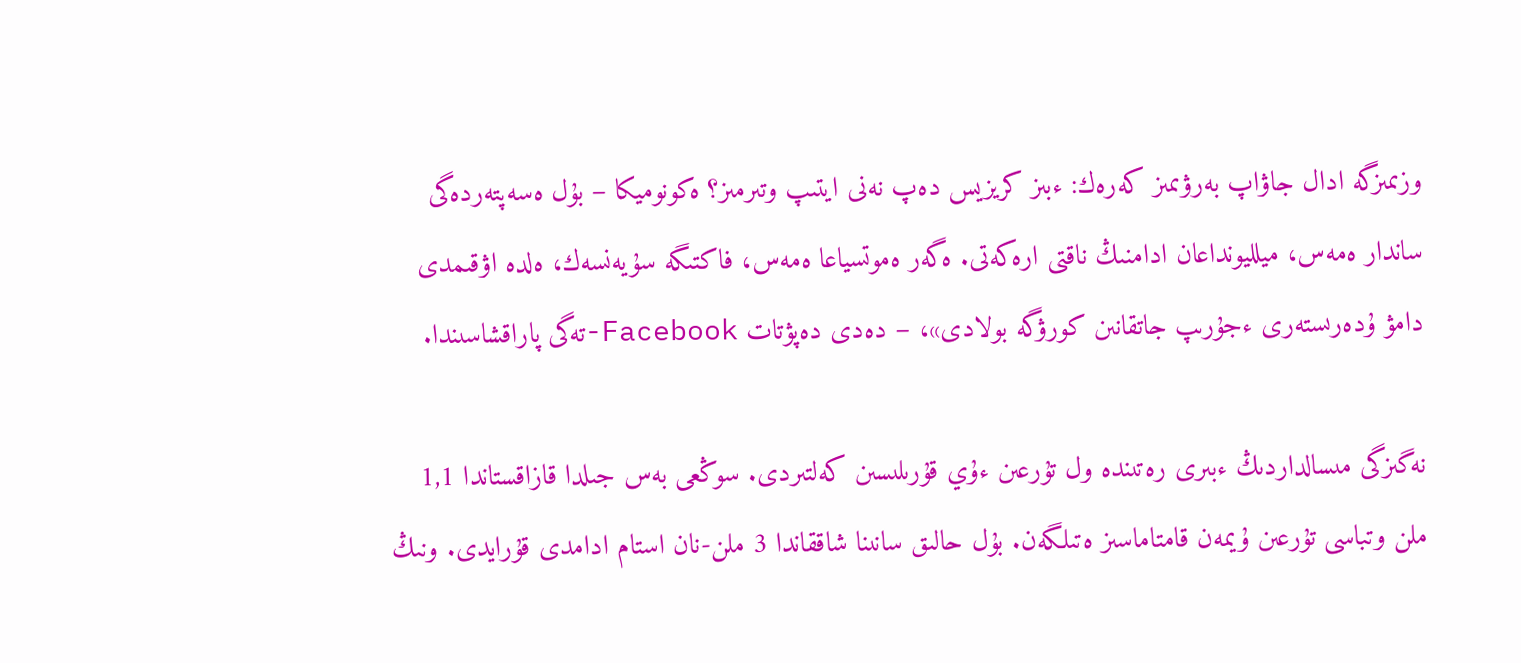وزىمىزگە ادال جاۋاپ بەرۋىمىز كەرەك: ءبىز كريزيس دەپ نەنى ايتىپ وتىرمىز؟ ەكونوميكا – بۇل ەسەپتەردەگى ساندار ەمەس، ميلليونداعان ادامنىڭ ناقتى ارەكەتى. ەگەر ەموتسياعا ەمەس، فاكتىگە سۇيەنسەك، ەلدە اۋقىمدى دامۋ ۇدەرىستەرى ءجۇرىپ جاتقانىن كورۋگە بولادى»، – دەدى دەپۋتات Facebook-تەگى پاراقشاسىندا.

نەگىزگى مىسالداردىڭ ءبىرى رەتىندە ول تۇرعىن ءۇي قۇرىلىسىن كەلتىردى. سوڭعى بەس جىلدا قازاقستاندا 1,1 ملن وتباسى تۇرعىن ۇيمەن قامتاماسىز ەتىلگەن. بۇل حالىق سانىنا شاققاندا 3 ملن-نان استام ادامدى قۇرايدى. ونىڭ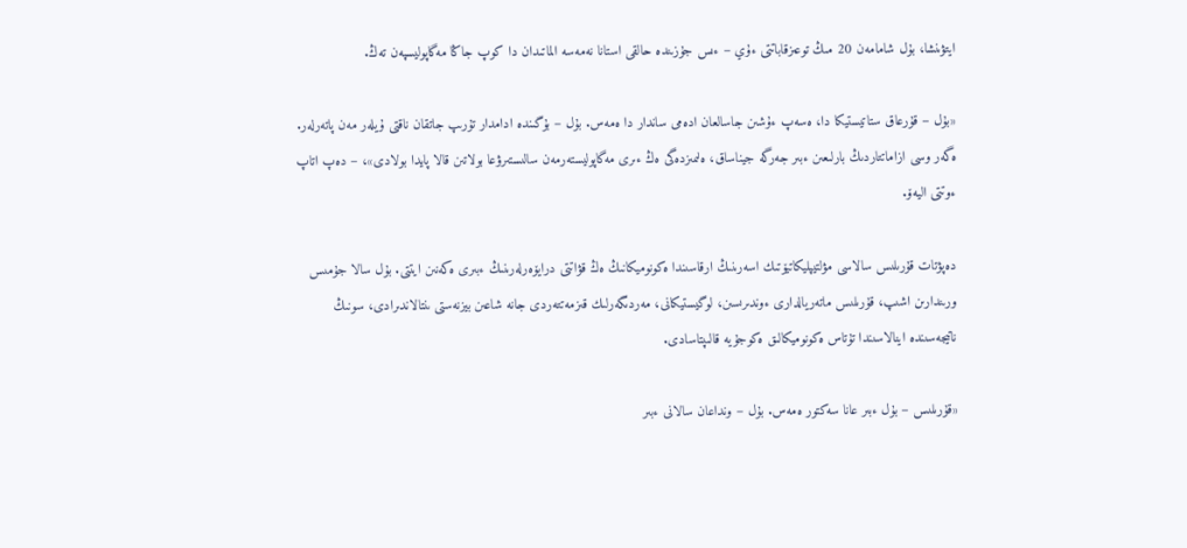ايتۋىنشا، بۇل شامامەن 20 مىڭ توعىزقاباتتى ءۇي – ءىس جۇزىندە حالقى استانا نەمەسە الماتىدان دا كوپ جاڭا مەگاپوليسپەن تەڭ.

«بۇل – قۇرعاق ستاتيستيكا دا، ەسەپ ءۇشىن جاسالعان ادەمى ساندار دا ەمەس. بۇل – بۇگىندە ادامدار تۇرىپ جاتقان ناقتى ۇيلەر مەن پاتەرلەر. ەگەر وسى ازاماتتاردىڭ بارلىعىن ءبىر جەرگە جيناساق، ەلىمىزدەگى ەڭ ءىرى مەگاپوليستەرمەن سالىستىرۋعا بولاتىن قالا پايدا بولادى»، – دەپ اتاپ ءوتتى اليەۆ.

دەپۋتات قۇرىلىس سالاسى مۋلتيپليكاتيۆتىك اسەرىنىڭ ارقاسىندا ەكونوميكانىڭ ەڭ قۋاتتى درايۆەرلەرىنىڭ ءبىرى ەكەنىن ايتتى. بۇل سالا جۇمىس ورىندارىن اشىپ، قۇرىلىس ماتەريالدارى ءوندىرىسىن، لوگيستيكانى، مەردىگەرلىك قىزمەتتەردى جانە شاعىن بيزنەستى ىنتالاندىرادى، سونىڭ ناتيجەسىندە اينالاسىندا تۇتاس ەكونوميكالىق ەكوجۇيە قالىپتاسادى.

«قۇرىلىس – بۇل ءبىر عانا سەكتور ەمەس. بۇل – ونداعان سالانى ءبىر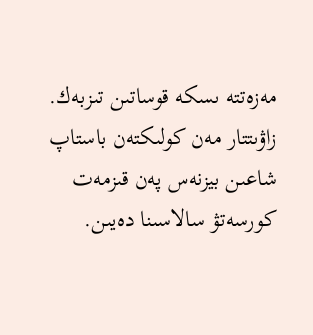مەزەتتە ىسكە قوساتىن تىزبەك. زاۋىتتار مەن كولىكتەن باستاپ شاعىن بيزنەس پەن قىزمەت كورسەتۋ سالاسىنا دەيىن.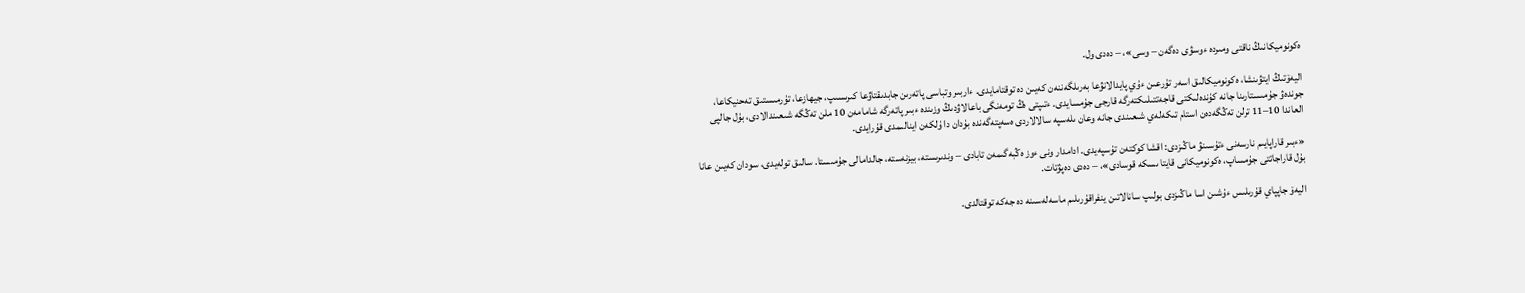ەكونوميكانىڭ ناقتى ومىردە ءوسۋى دەگەن – وسى»، – دەدى ول.

اليەۆتىڭ ايتۋىنشا، ەكونوميكالىق اسەر تۇرعىن ءۇي پايدالانۋعا بەرىلگەننەن كەيىن دە توقتامايدى. ءاربىر وتباسى پاتەرىن جابدىقتاۋعا كىرىسىپ، جيھازعا، تۇرمىستىق تەحنيكاعا، جوندەۋ جۇمىستارىنا جانە كۇندەلىكتى قاجەتتىلىكتەرگە قارجى جۇمسايدى. ءتىپتى ەڭ تومەنگى باعالاۋدىڭ وزىندە ءبىر پاتەرگە شامامەن 10 ملن تەڭگە شىعىندالادى، بۇل جالپى العاندا 10–11 ترلن تەڭگەدەن استام تىكەلەي شىعىندى جانە وعان ىلەسپە سالالاردى ەسەپتەگەندە بۇدان دا ۇلكەن اينالىمدى قۇرايدى.

«ءبىر قاراپايىم نارسەنى ءتۇسىنۋ ماڭىزدى: اقشا كوكتەن تۇسپەيدى. ادامدار ونى ءوز ەڭبەگىمەن تابادى – وندىرىستە، بيزنەستە، جالدامالى جۇمىستا. سالىق تولەيدى، سودان كەيىن عانا بۇل قاراجاتتى جۇمساپ، ەكونوميكانى قايتا ىسكە قوسادى»، – دەدى دەپۋتات.

اليەۆ جاپپاي قۇرىلىس ءۇشىن اسا ماڭىزدى بولىپ سانالاتىن ينفراقۇرىلىم ماسەلەسىنە دە جەكە توقتالدى.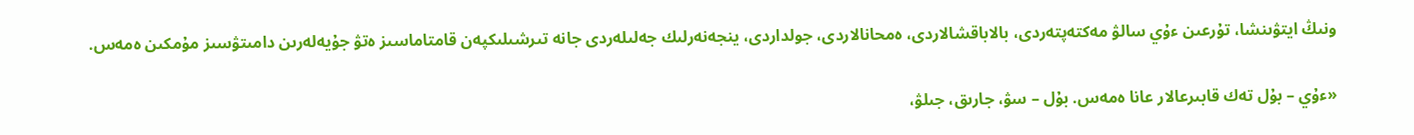ونىڭ ايتۋىنشا، تۇرعىن ءۇي سالۋ مەكتەپتەردى، بالاباقشالاردى، ەمحانالاردى، جولداردى، ينجەنەرلىك جەلىلەردى جانە تىرشىلىكپەن قامتاماسىز ەتۋ جۇيەلەرىن دامىتۋسىز مۇمكىن ەمەس.

«ءۇي – بۇل تەك قابىرعالار عانا ەمەس. بۇل – سۋ، جارىق، جىلۋ،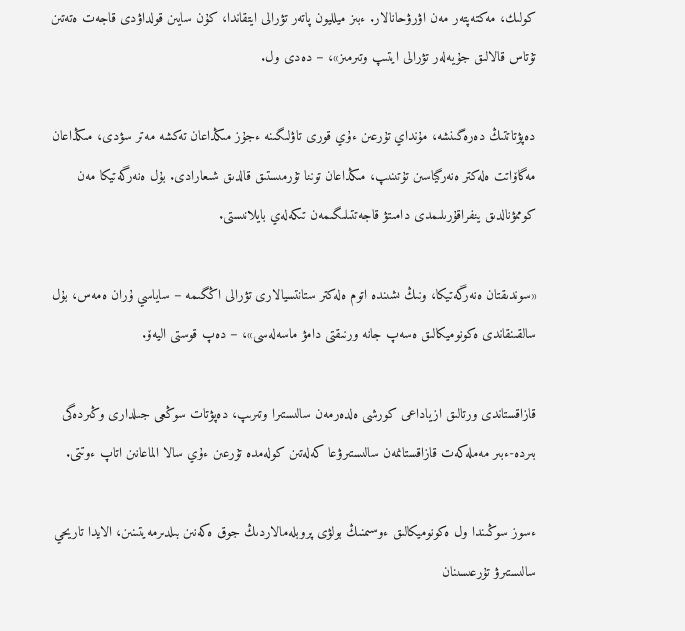كولىك، مەكتەپتەر مەن اۋرۋحانالار. ءبىز ميلليون پاتەر تۋرالى ايتقاندا، كۇن سايىن قولداۋدى قاجەت ەتەتىن تۇتاس قالالىق جۇيەلەر تۋرالى ايتىپ وتىرمىز»، – دەدى ول.

دەپۋتاتتىڭ دەرەگىنشە، مۇنداي تۇرعىن ءۇي قورى تاۋلىگىنە ءجۇز مىڭداعان تەكشە مەتر سۋدى، مىڭداعان مەگاۆاتت ەلەكتر ەنەرگياسىن تۇتىنىپ، مىڭداعان توننا تۇرمىستىق قالدىق شىعارادى. بۇل ەنەرگەتيكا مەن كوممۋنالدىق ينفراقۇرىلىمدى دامىتۋ قاجەتتىلىگىمەن تىكەلەي بايلانىستى.

«سوندىقتان ەنەرگەتيكا، ونىڭ ىشىندە اتوم ەلەكتر ستانتسيالارى تۋرالى اڭگىمە – ساياسي ۇران ەمەس، بۇل سالقىنقاندى ەكونوميكالىق ەسەپ جانە ورنىقتى دامۋ ماسەلەسى»، – دەپ قوستى اليەۆ.

قازاقستاندى ورتالىق ازياداعى كورشى ەلدەرمەن سالىستىرا وتىرىپ، دەپۋتات سوڭعى جىلدارى وڭىردەگى بىردە-ءبىر مەملەكەت قازاقستانمەن سالىستىرۋعا كەلەتىن كولەمدە تۇرعىن ءۇي سالا الماعانىن اتاپ ءوتتى.

ءسوز سوڭىندا ول ەكونوميكالىق ءوسىمنىڭ بولۋى پروبلەمالاردىڭ جوق ەكەنىن بىلدىرمەيتىنىن، الايدا تاريحي سالىستىرۋ تۇرعىسىنان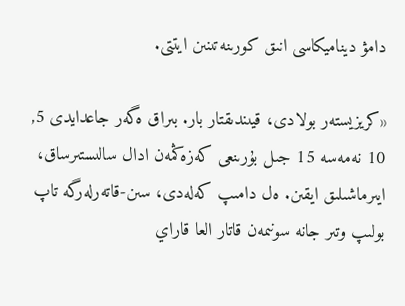دامۋ ديناميكاسى انىق كورىنەتىنىن ايتتى.

«كريزيستەر بولادى، قيىندىقتار بار. بىراق ەگەر جاعدايدى 5, 10 نەمەسە 15 جىل بۇرىنعى كەزەڭمەن ادال سالىستىرساق، ايىرماشىلىق ايقىن. ەل دامىپ كەلەدى، سىن-قاتەرلەرگە تاپ بولىپ وتىر جانە سونىمەن قاتار العا قاراي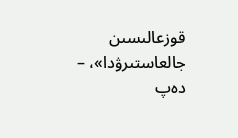قوزعالىسىن جالعاستىرۋدا»، – دەپ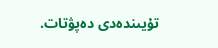تۇيىندەدى دەپۋتات.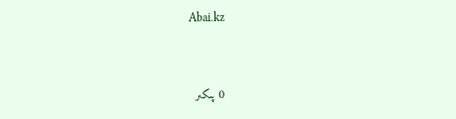Abai.kz



0 پىكىر